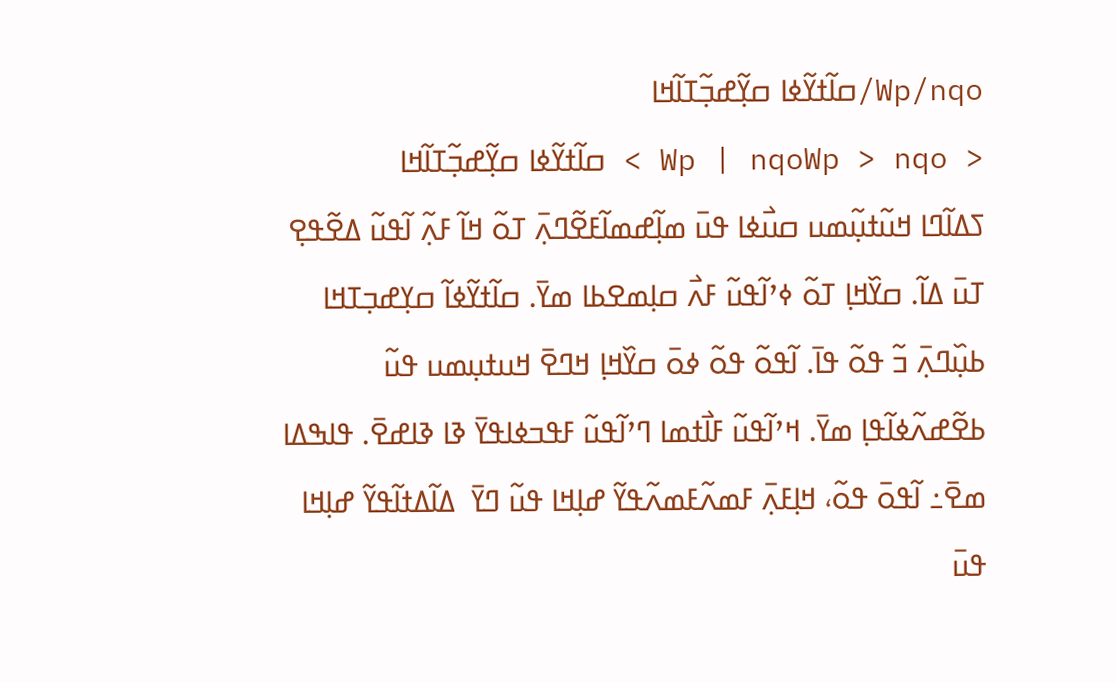Wp/nqo/ߛߊ߬ߙߌ߬ߦߊ ߛߌ߲߬ߝߏ߲߬ߠߊ߬ߞߊ
< Wp | nqoWp > nqo > ߛߊ߬ߙߌ߬ߦߊ ߛߌ߲߬ߝߏ߲߬ߠߊ߬ߞߊ
ߖߡߊ߬ߣߊ ߞߎ߬ߙߎ߲߬ߘߎ ߛߎ߯ߦߊ ߟߎ߫ ߘߊ߲߬ߝߘߊ߬ߓߐ߬ߣߍ߲߫ ߠߋ߬ ߞߊ߬ ߓߍ߲߬ ߊ߬ߟߎ߬ ߡߐ߬ߟߐ߲ ߠߎ߫ ߡߊ߬. ߛߌ߰ߞߊ߲ ߠߋ߬ ߦߴߊ߬ߟߎ߬ ߓߍ߯ ߛߊ߲ߘߐߕߊ ߘߌ߫. ߛߊ߬ߙߌ߬ߦߊ߬ ߛߌ߲ߝߏ߲ߠߞߊ ߕߎ߲߰ߣߍ߲߫ ߏ߬ ߟߋ߬ ߟߊ߫. ߊ߬ߟߋ߬ ߟߋ߬ ߦߋ߫ ߛߌ߰ߞߊ߲ ߞߣߐ߫ ߞߎߙߎ߲ߘߎ ߟߎ߬ ߕߐ߬ߝߍ߬ߦߊ߬ߟߊ߲ ߘߌ߫. ߞߴߊ߬ߟߎ߬ ߓߊ߯ߙߘߊ ߣߴߊ߬ߟߎ߬ ߓߟߏߦߊߟߌ߫ ߢߊ ߢߊߝߐ߫. ߟߊߒߡߊ ߘߐ߫߸ ߊ߬ߟߋ߫ ߟߋ߬، ߞߊ߲ߓߍ߲߫ ߓߘߍ߬ߓߘߍ߬ߟߌ߬ ߝߊ߲ߞߊ ߟߎ߬ ߣߌ߫  ߡߊ߬ߡߙߊ߬ߟߌ߬ ߝߊ߲ߞߊ ߟߎ߫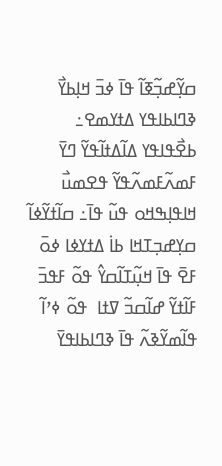ߛߌ߲߬ߝߏ߲߬ߧߊ߬ ߟߊ߫ ߦߏ߫ ߞߊ߲ߕߌ߯ ߢߣߊߕߊߟߌ ߡߙߌߘߐ߸ ߕߐ߯ߟߊߟߌ ߡߊ߬ߡߙߊ߬ߟߌ߬ ߣߌ߫ ߓߘߍ߬ߓߘߍ߬ߟߌ߬ ߟߐߘߎ߯ ߞߊߟߊ߲ߒߞߋ ߟߎ߬ ߟߊ߫߸ ߛߊ߬ߙߌ߬ߦߊ߬ ߛߌ߲ߝߏ߲ߠߞߊ ߕߊ߭ ߡߙߌߦߊ ߦߋ߫ ߓߐ߫ ߟߊ߫ ߞߎ߲߬ߠߊ߬ߛߌ߮ ߟߋ߬ ߓߟߏ߫ ߓߊ߬ߙߌ߬ ߝߊ߬ߛߏ߬ ߜߙߊ  ߟߋ߬ ߦߴߊ߬ ߟߊ߬ߘߌ߬ߢߍ߬ ߟߊ߫ ߢߣߊߕߊߟߌ߫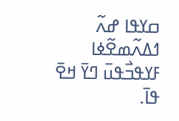ߛߌߟߊ ߝߍ߬ ߗߡߍ߬ߘߐ߬ߦߊ ߓߌߟߏ߯ߟߎ߫ ߣߌ߫ ߞߐ߫ ߟߊ߫.